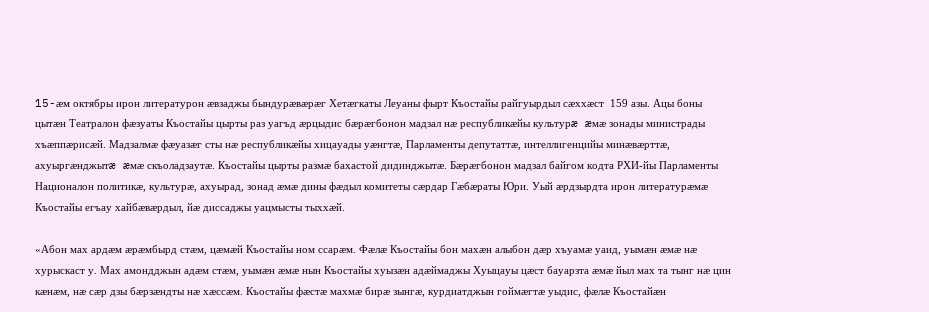15-æм октябры ирон литературон æвзаджы бындурæвæрæг Хетæгкаты Леуаны фырт Къостайы райгуырдыл сæххæст  159 азы. Ацы боны цытæн Театралон фæзуаты Къостайы цырты раз уагъд æрцыдис бæрæгбонон мадзал нæ республикæйы культурæ æмæ зонады министрады хъæппæрисæй. Мадзалмæ фæуазæг сты нæ республикæйы хицауады уæнгтæ, Парламенты депутаттæ, интеллигенцийы минæвæрттæ, ахуыргæнджытæ æмæ скъоладзаутæ. Къостайы цырты размæ бахастой дидинджытæ. Бæрæгбонон мадзал байгом кодта РХИ-йы Парламенты Националон политикæ, культурæ, ахуырад, зонад æмæ дины фæдыл комитеты сæрдар Гæбæраты Юри. Уый æрдзырдта ирон литературæмæ Къостайы егъау хайбæвæрдыл, йæ диссаджы уацмысты тыххæй.

«Абон мах ардæм æрæмбырд стæм, цæмæй Къостайы ном ссарæм. Фæлæ Къостайы бон махæн алыбон дæр хъуамæ уаид, уымæн æмæ нæ хурыскаст у. Мах амондджын адæм стæм, уымæн æмæ нын Къостайы хуызæн адæймаджы Хуыцауы цæст бауарзта æмæ йыл мах та тынг нæ цин кæнæм, нæ сæр дзы бæрзæндты нæ хæссæм. Къостайы фæстæ махмæ бирæ зынгæ, курдиатджын гоймæгтæ уыдис, фæлæ Къостайæн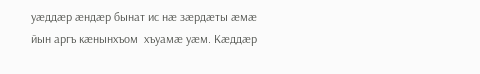уæддæр æндæр бынат ис нæ зæрдæты æмæ йын аргъ кæнынхъом  хъуамæ уæм. Кæддæр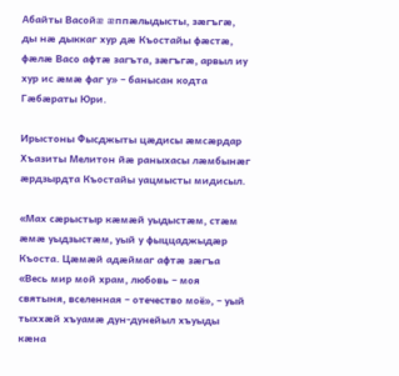Абайты Васойæ æппæлыдысты, зæгъгæ, ды нæ дыккаг хур дæ Къостайы фæстæ, фæлæ Васо афтæ загъта, зæгъгæ, арвыл иу хур ис æмæ фаг у» – банысан кодта Гæбæраты Юри.

Ирыстоны Фысджыты цæдисы æмсæрдар Хъазиты Мелитон йæ раныхасы лæмбынæг æрдзырдта Къостайы уацмысты мидисыл.

«Мах сæрыстыр кæмæй уыдыстæм, стæм æмæ уыдзыстæм, уый у фыццаджыдæр Къоста. Цæмæй адæймаг афтæ зæгъа «Весь мир мой храм, любовь – моя  святыня, вселенная – отечество моё», – уый тыххæй хъуамæ дун-дунейыл хъуыды кæна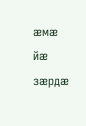æмæ йæ зæрдæ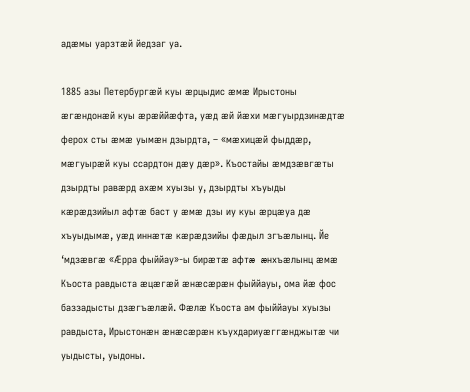адæмы уарзтæй йедзаг уа.

1885 азы Петербургæй куы æрцыдис æмæ Ирыстоны æгæндонæй куы æрæййæфта, уæд æй йæхи мæгуырдзинæдтæ ферох сты æмæ уымæн дзырдта, – «мæхицæй фыддæр, мæгуырæй куы ссардтон дæу дæр». Къостайы æмдзæвгæты дзырдты равæрд ахæм хуызы у, дзырдты хъуыды кæрæдзийыл афтæ баст у æмæ дзы иу куы æрцæуа дæ хъуыдымæ, уæд иннæтæ кæрæдзийы фæдыл згъæлынц. Йе ‘мдзæвгæ «Æрра фыййау»-ы бирæтæ афтæ æнхъæлынц æмæ Къоста равдыста æцæгæй æнæсæрæн фыййауы, ома йæ фос баззадысты дзæгъæлæй. Фæлæ Къоста ам фыййауы хуызы равдыста, Ирыстонæн æнæсæрæн къухдариуæггæнджытæ чи уыдысты, уыдоны.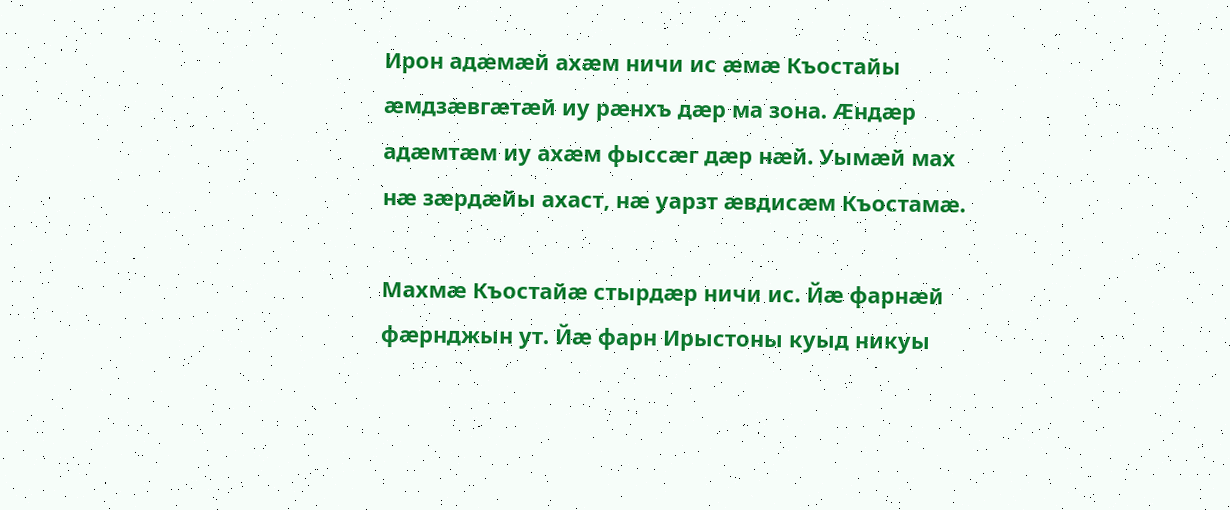Ирон адæмæй ахæм ничи ис æмæ Къостайы æмдзæвгæтæй иу рæнхъ дæр ма зона. Æндæр адæмтæм иу ахæм фыссæг дæр нæй. Уымæй мах нæ зæрдæйы ахаст, нæ уарзт æвдисæм Къостамæ.

Махмæ Къостайæ стырдæр ничи ис. Йæ фарнæй фæрнджын ут. Йæ фарн Ирыстоны куыд никуы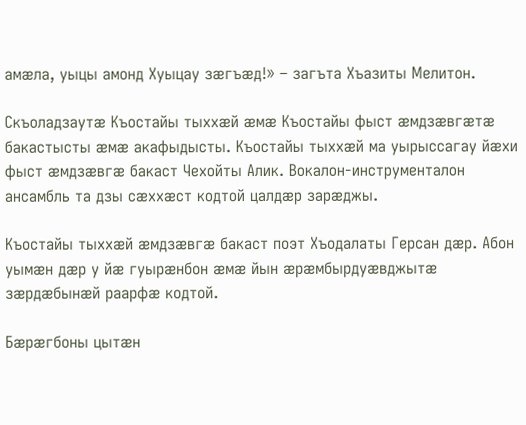амæла, уыцы амонд Хуыцау зæгъæд!» – загъта Хъазиты Мелитон.

Скъоладзаутæ Къостайы тыххæй æмæ Къостайы фыст æмдзæвгæтæ бакастысты æмæ акафыдысты. Къостайы тыххæй ма уырыссагау йæхи фыст æмдзæвгæ бакаст Чехойты Алик. Вокалон-инструменталон ансамбль та дзы сæххæст кодтой цалдæр зарæджы.

Къостайы тыххæй æмдзæвгæ бакаст поэт Хъодалаты Герсан дæр. Абон уымæн дæр у йæ гуырæнбон æмæ йын æрæмбырдуæвджытæ зæрдæбынæй раарфæ кодтой.

Бæрæгбоны цытæн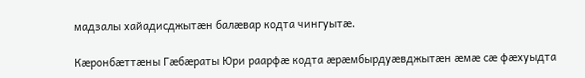мадзалы хайадисджытæн балæвар кодта чингуытæ.

Кæронбæттæны Гæбæраты Юри раарфæ кодта æрæмбырдуæвджытæн æмæ сæ фæхуыдта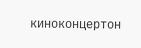киноконцертон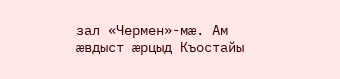зал «Чермен»-мæ. Ам æвдыст æрцыд Къостайы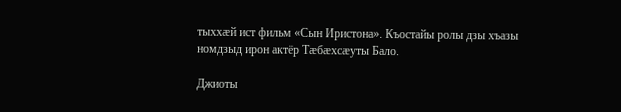тыххæй ист фильм «Сын Иристона». Къостайы ролы дзы хъазы номдзыд ирон актёр Тæбæхсæуты Бало.

Джиоты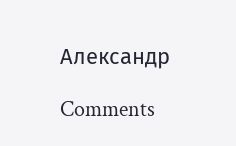Александр

Comments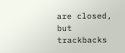are closed, but trackbacks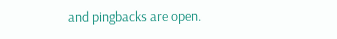and pingbacks are open.